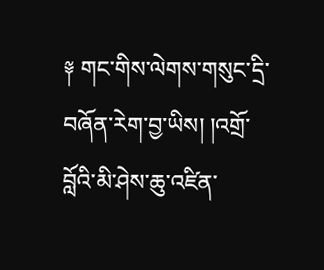༈ གང་གིས་ལེགས་གསུང་དྲི་བཞོན་རེག་བྱ་ཡིས། །འགྲོ་བློའི་མི་ཤེས་ཆུ་འཛིན་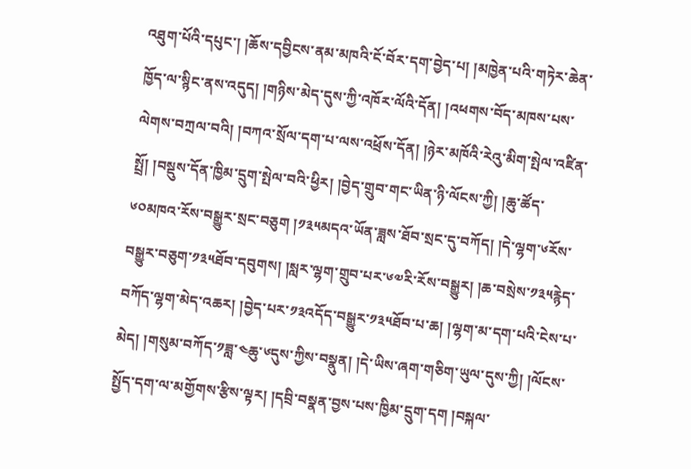འཐུག་པོའི་དཔུང་། །ཆོས་དབྱིངས་ནམ་མཁའི་ངོ་བོར་དག་བྱེད་པ། །མཁྱེན་པའི་གཏེར་ཆེན་ཁྱོད་ལ་སྙིང་ནས་འདུད། །གཉིས་མེད་དུས་ཀྱི་འཁོར་ལོའི་དོན། །འཕགས་བོད་མཁས་པས་ལེགས་བཀྲལ་བའི། །བཀའ་སྲོལ་དག་པ་ལས་འཕྲོས་དོན། །ཉེར་མཁོའི་རེའུ་མིག་སྤེལ་འཛིན་སྤྲོ། །བསྡུས་དོན་ཁྱིམ་དྲུག་སྤེལ་བའི་ཕྱིར། །བྱེད་གྲུབ་གང་ཡིན་ཉི་ལོངས་ཀྱི། །ཆུ་ཚོད་༦༠མཁའ་རོས་བསྒྱུར་སྲང་བཅུག །༡༣༥མདའ་ཡོན་ཟླས་ཐོབ་སྲང་དུ་བཀོད། །དེ་ལྷག་༦རོས་བསྒྱུར་བཅུག་༡༣༥ཐོབ་དབུགས། །སླར་ལྷག་གྲུབ་པར་༦༧རི་རོས་བསྒྱུར། །ཆ་བསྲེས་༡༣༥རྙེད་བཀོད་ལྷག་མེད་འཆར། །བྱེད་པར་༡༣འདོད་བསྒྱུར་༡༣༥ཐོབ་པ་ཆ། །ལྷག་མ་དག་པའི་ངེས་པ་མེད། །གསུམ་བཀོད་༡ཟླ་༤ཆུ་༦དུས་ཀྱིས་བསྣུན། །དེ་ཡིས་ཞག་གཅིག་ཡུལ་དུས་ཀྱི། །ལོངས་སྤྱོད་དག་ལ་མགྱོགས་རྩིས་ལྟར། །དབྲི་བསྣན་བྱས་པས་ཁྱིམ་དྲུག་དག །བསྐལ་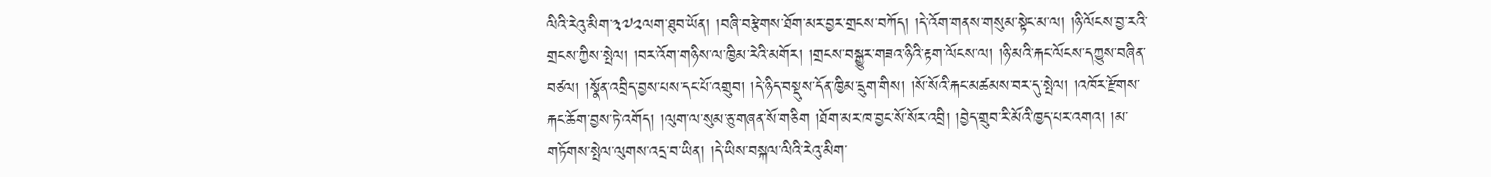ལིའི་རེའུ་མིག་༣༧༢ལག་ཐུབ་ཡོན། །བཞི་བརྩེགས་ཐོག་མར་བྱར་གྲངས་བཀོད། །དེ་འོག་གནས་གསུམ་སྟེང་མ་ལ། །ཉི་ལོངས་བྱ་རའི་གྲངས་ཀྱིས་སྤེལ། །བར་འོག་གཉིས་ལ་ཁྱིམ་རེའི་མགོར། །གྲངས་བསྒྱུར་གཟའ་ཉིའི་རྟག་ལོངས་ལ། །ཉི་མའི་རྐང་ལོངས་དཀྱུས་བཞིན་བཙལ། །སྣོན་འབྲིད་བྱས་པས་དང་པོ་འགྲུབ། །དེ་ཉིད་བསྡུས་དོན་ཁྱིམ་དྲུག་གིས། །སོ་སོའི་རྐང་མཚམས་བར་དུ་སྤེལ། །འཁོར་རྫོགས་རྐང་ཆོག་བྱས་ཏེ་འགོད། །ལུག་ལ་སུམ་ཅུ་གཞན་སོ་གཅིག །ཐོག་མར་ཁ་བྱང་སོ་སོར་འབྲི། །བྱེད་གྲུབ་རི་མོའི་ཁྱད་པར་འགའ། །མ་གཏོགས་སྤེལ་ལུགས་འདྲ་བ་ཡིན། །དེ་ཡིས་བསྐལ་ལིའི་རེའུ་མིག་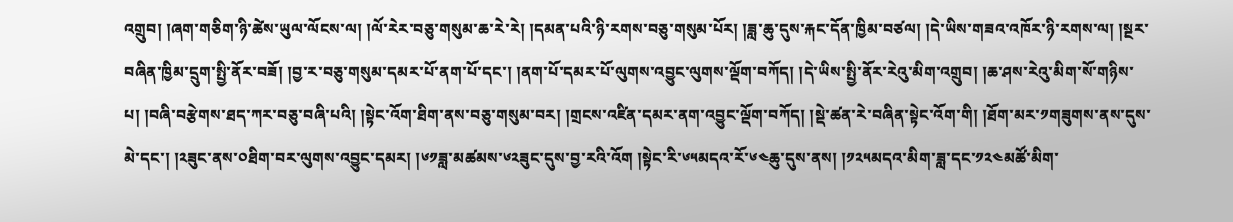འགྲུབ། །ཞག་གཅིག་ཉི་ཚེས་ཡུལ་ལོངས་ལ། །ལོ་རེར་བཅུ་གསུམ་ཆ་རེ་རེ། །དམན་པའི་ཉི་རགས་བཅུ་གསུམ་པོར། །ཟླ་ཆུ་དུས་རྐང་དོན་ཁྱིམ་བཙལ། །དེ་ཡིས་གཟའ་འཁོར་ཉི་རགས་ལ། །སྔར་བཞིན་ཁྱིམ་དྲུག་སྤྱི་ནོར་བཟོ། །བྱ་ར་བཅུ་གསུམ་དམར་པོ་ནག་པོ་དང་། །ནག་པོ་དམར་པོ་ལུགས་འབྱུང་ལུགས་ལྡོག་བཀོད། །དེ་ཡིས་སྤྱི་ནོར་རེའུ་མིག་འགྲུབ། །ཆ་ཤས་རེའུ་མིག་སོ་གཉིས་པ། །བཞི་བརྩེགས་ཐད་ཀར་བཅུ་བཞི་པའི། །སྟེང་འོག་ཐིག་ནས་བཅུ་གསུམ་བར། །གྲངས་འཛིན་དམར་ནག་འབྱུང་ལྡོག་བཀོད། །སྡེ་ཚན་རེ་བཞིན་སྟེང་འོག་གི། །ཐོག་མར་༡གཟུགས་ནས་དུས་མེ་དང་། །༢ཟུང་ནས་༠ཐིག་བར་ལུགས་འབྱུང་དམར། །༦༡ཟླ་མཚམས་༦༢ཟུང་དུས་བྱ་རའི་འོག །སྟེང་རི་༦༥མདའ་རོ་༦༤ཆུ་དུས་ནས། །༡༢༥མདའ་མིག་ཟླ་དང་༡༢༤མཚོ་མིག་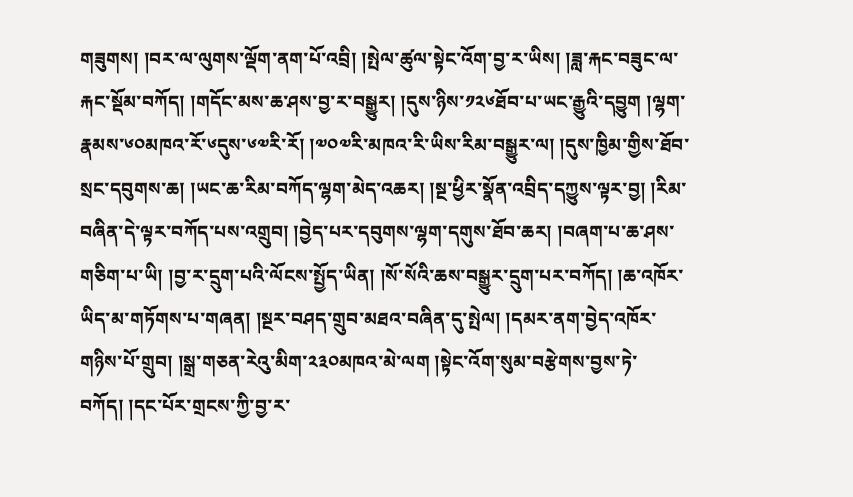གཟུགས། །བར་ལ་ལུགས་ལྡོག་ནག་པོ་འབྲི། །སྤེལ་ཚུལ་སྟེང་འོག་བྱ་ར་ཡིས། །ཟླ་རྐང་བཟུང་ལ་རྐང་སྡོམ་བཀོད། །གདོང་མས་ཆ་ཤས་བྱ་ར་བསྒྱུར། །དུས་ཉིས་༡༢༦ཐོབ་པ་ཡང་རྒྱུའི་དབྱུག །ལྷག་རྣམས་༦༠མཁའ་རོ་༦དུས་༦༧རི་རོ། །༧༠༧རི་མཁའ་རི་ཡིས་རིམ་བསྒྱུར་ལ། །དུས་ཁྱིམ་གྱིས་ཐོབ་སྲང་དབུགས་ཆ། །ཡང་ཆ་རིམ་བཀོད་ལྷག་མེད་འཆར། །སྔ་ཕྱིར་སྣོན་འབྲིད་དཀྱུས་ལྟར་བྱ། །རིམ་བཞིན་དེ་ལྟར་བཀོད་པས་འགྲུབ། །བྱེད་པར་དབུགས་ལྷག་དགུས་ཐོབ་ཆར། །བཞག་པ་ཆ་ཤས་གཅིག་པ་ཡི། །བྱ་ར་དྲུག་པའི་ལོངས་སྤྱོད་ཡིན། །སོ་སོའི་ཆས་བསྒྱུར་དྲུག་པར་བཀོད། །ཆ་འཁོར་ཡིད་མ་གཏོགས་པ་གཞན། །སྔར་བཤད་གྲུབ་མཐའ་བཞིན་དུ་སྤེལ། །དམར་ནག་བྱེད་འཁོར་གཉིས་པོ་གྲུབ། །སྒྲ་གཅན་རེའུ་མིག་༢༣༠མཁའ་མེ་ལག །སྟེང་འོག་སུམ་བརྩེགས་བྱས་ཏེ་བཀོད། །དང་པོར་གྲངས་ཀྱི་བྱ་ར་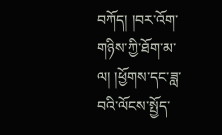བཀོད། །བར་འོག་གཉིས་ཀྱི་ཐོག་མ་ལ། །ཕྱོགས་དང་ཟླ་བའི་ལོངས་སྤྱོད་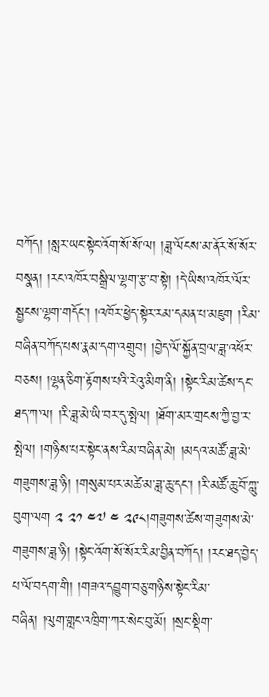བཀོད། །སླར་ཡང་སྟེང་འོག་སོ་སོ་ལ། །ཟླ་ལོངས་མ་ནོར་སོ་སོར་བསྣན། །རང་འཁོར་བསྒྲིལ་ལྷག་རྩ་བ་སྟེ། །དེ་ཡིས་འཁོར་ལོར་སྦྱངས་ལྷག་གདོང་། །འཁོར་ཕྱེད་སྟེར་རམ་དམན་པ་མཇུག །རིམ་བཞིན་བཀོད་པས་རྣམ་དག་འགྲུབ། །བྱེད་ལོ་སྐྱོན་བྲལ་ཟླ་འཕོར་བཅས། །ལྷན་ཅིག་རྟོགས་པའི་རེའུ་མིག་ནི། །སྟེང་རིམ་ཚེས་དང་ཐད་ཀ་ལ། །རི་ཟླ་མེ་ཡི་བར་དུ་སྤེལ། །ཐོག་མར་གྲངས་ཀྱི་བྱ་ར་སྤེལ། །གཉིས་པར་སྟེང་ནས་རིམ་བཞིན་མེ། །མདའ་མཚོ་ཟླ་མེ་གཟུགས་ཟླ་ཉི། །གསུམ་པར་མཚེ་མ་ཟླ་ཆུ་དང་། །རི་མཚོ་ཆུ་བོ་ཀླུ་བུག་ལག ༢ ༢༡ ༤༧ ༤ ༢༩༨།གཟུགས་ཚེས་གཟུགས་མེ་གཟུགས་ཟླ་ཉི། །སྟེང་འོག་སོ་སོར་རིམ་བྱིན་བཀོད། །རང་ཐད་བྱེད་པ་ལོ་བདག་གི། །གཟའ་དབྱུག་བཅུ་གཉིས་སྟེང་རིམ་བཞིན། །ལུག་གླང་འཁྲིག་ཀར་སེང་བུ་མོ། །སྲང་སྡིག་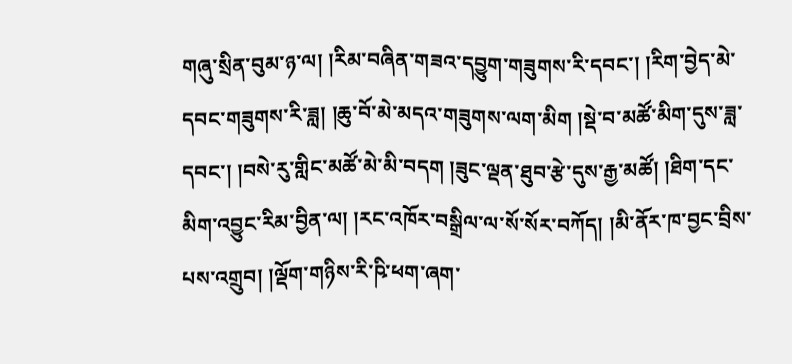གཞུ་སྲིན་བུམ་ཉ་ལ། །རིམ་བཞིན་གཟའ་དབྱུག་གཟུགས་རི་དབང་། །རིག་བྱེད་མེ་དབང་གཟུགས་རི་ཟླ། །ཆུ་བོ་མེ་མདའ་གཟུགས་ལག་མིག །སྡེ་བ་མཚོ་མིག་དུས་ཟླ་དབང་། །བསེ་རུ་གླིང་མཚོ་མེ་མི་བདག །ཟུང་ལྡན་ཐུབ་རྩེ་དུས་རྒྱ་མཚོ། །ཐིག་དང་མིག་འབྱུང་རིམ་བྱིན་ལ། །རང་འཁོར་བསྒྲིལ་ལ་སོ་སོར་བཀོད། །མི་ནོར་ཁ་བྱང་བྲིས་པས་འགྲུབ། །ལྡོག་གཉིས་རི་ཥི་ཕག་ཞག་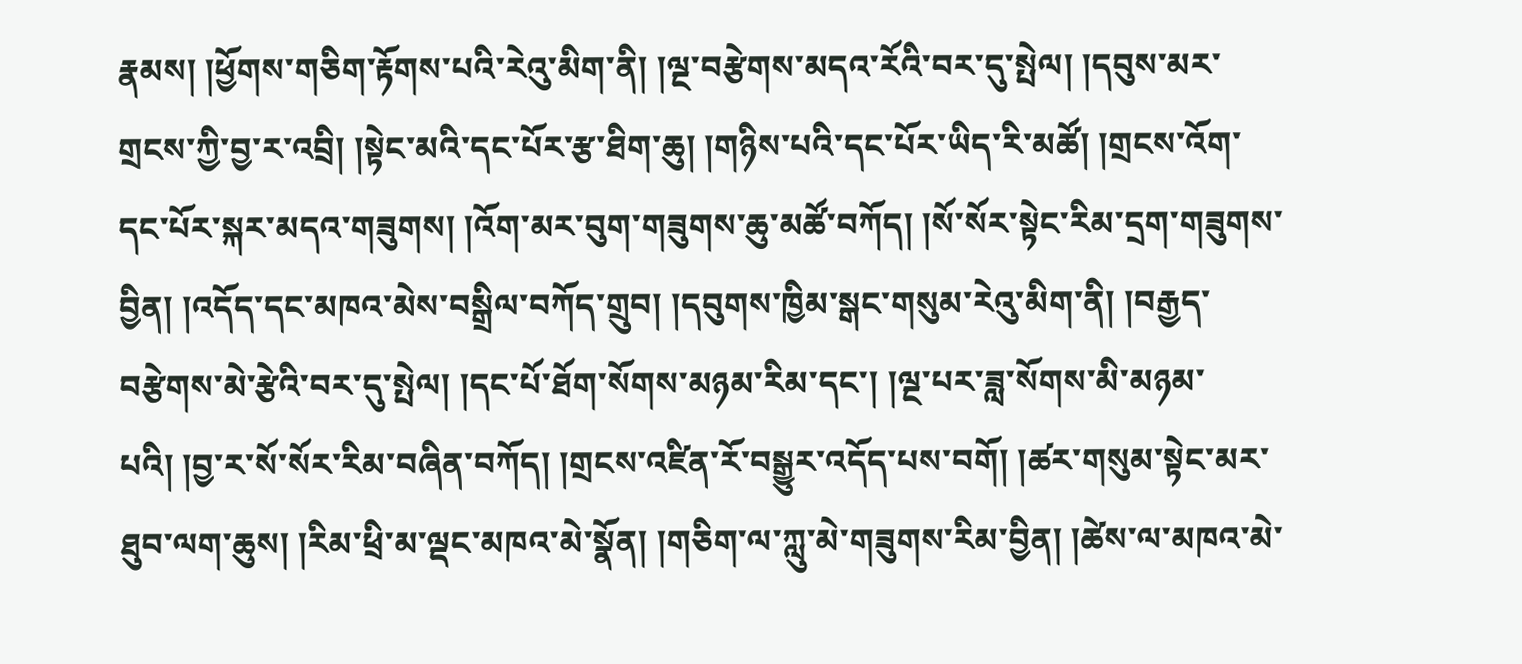རྣམས། །ཕྱོགས་གཅིག་རྟོགས་པའི་རེའུ་མིག་ནི། །ལྔ་བརྩེགས་མདའ་རོའི་བར་དུ་སྤེལ། །དབུས་མར་གྲངས་ཀྱི་བྱ་ར་འབྲི། །སྟེང་མའི་དང་པོར་རྩ་ཐིག་ཆུ། །གཉིས་པའི་དང་པོར་ཡིད་རི་མཚོ། །གྲངས་འོག་དང་པོར་སྐར་མདའ་གཟུགས། །འོག་མར་བུག་གཟུགས་ཆུ་མཚོ་བཀོད། །སོ་སོར་སྟེང་རིམ་དྲག་གཟུགས་བྱིན། །འདོད་དང་མཁའ་མེས་བསྒྲིལ་བཀོད་གྲུབ། །དབུགས་ཁྱིམ་སྒང་གསུམ་རེའུ་མིག་ནི། །བརྒྱད་བརྩེགས་མེ་རྩེའི་བར་དུ་སྤེལ། །དང་པོ་ཐོག་སོགས་མཉམ་རིམ་དང་། །ལྔ་པར་ཟླ་སོགས་མི་མཉམ་པའི། །བྱ་ར་སོ་སོར་རིམ་བཞིན་བཀོད། །གྲངས་འཛིན་རོ་བསྒྱུར་འདོད་པས་བགོ། །ཚར་གསུམ་སྟེང་མར་ཐུབ་ལག་ཆུས། །རིམ་ཕྲི་མ་ལྡང་མཁའ་མེ་སྣོན། །གཅིག་ལ་ཀླུ་མེ་གཟུགས་རིམ་བྱིན། །ཚེས་ལ་མཁའ་མེ་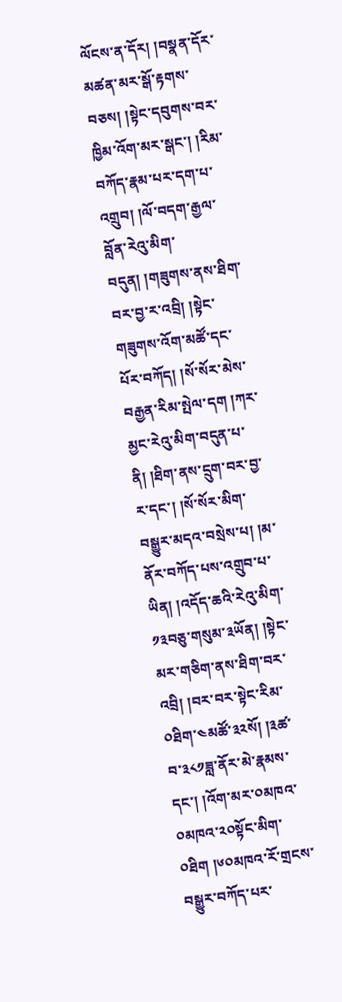ལོངས་ན་དོར། །བསྣན་དོར་མཚན་མར་སྒོ་རྟགས་བཅས། །སྟེང་དབུགས་བར་ཁྱིམ་འོག་མར་སྒང་། །རིམ་བཀོད་རྣམ་པར་དག་པ་འགྲུབ། །ལོ་བདག་རྒྱལ་བློན་རེའུ་མིག་བདུན། །གཟུགས་ནས་ཐིག་བར་བྱ་ར་འབྲི། །སྟེང་གཟུགས་འོག་མཚོ་དང་པོར་བཀོད། །སོ་སོར་མེས་བརྒྱན་རིམ་སྤེལ་དག །ཀར་མྱང་རེའུ་མིག་བདུན་པ་ནི། །ཐིག་ནས་དྲུག་བར་བྱ་ར་དང་། །སོ་སོར་མིག་བསྒྱུར་མདའ་བསྲེས་པ། །མ་ནོར་བཀོད་པས་འགྲུབ་པ་ཡིན། །འདོད་ཆའི་རེའུ་མིག་༡༣བཅུ་གསུམ་༣ཡོན། །སྟེང་མར་གཅིག་ནས་ཐིག་བར་འབྲི། །བར་བར་སྟེང་རིམ་༠ཐིག་༤མཚོ་༣༢སོ། །༣ཚ་བ་༣༨༡ཟླ་ནོར་མེ་རྣམས་དང་། །འོག་མར་༠མཁའ་༠མཁའ་༢༠སྟོང་མིག་༠ཐིག །༦༠མཁའ་རོ་གྲངས་བསྒྱུར་བཀོད་པར་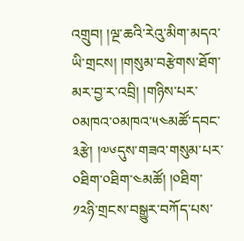འགྲུབ། །ལྔ་ཆའི་རེའུ་མིག་མདའ་ཡི་གྲངས། །གསུམ་བརྩེགས་ཐོག་མར་བྱ་ར་འབྲི། །གཉིས་པར་༠མཁའ་༠མཁའ་༥༤མཚོ་དབང་༣རྩེ། །༧༦དུས་གཟའ་གསུམ་པར་༠ཐིག་༠ཐིག་༤མཚོ། །༠ཐིག་༡༢ཉི་གྲངས་བསྒྱུར་བཀོད་པས་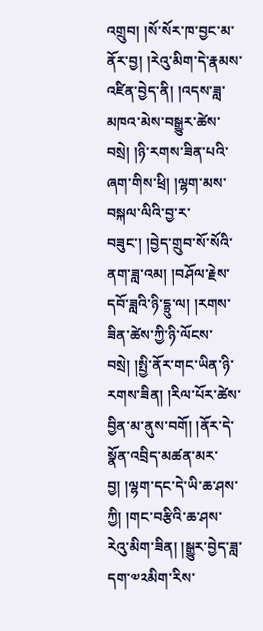འགྲུབ། །སོ་སོར་ཁ་བྱང་མ་ནོར་བྱ། །རེའུ་མིག་དེ་རྣམས་འཛིན་བྱེད་ནི། །འདས་ཟླ་མཁའ་མེས་བསྒྱུར་ཚེས་བསྲེ། །ཉི་རགས་ཟིན་པའི་ཞག་གིས་ཕྲི། །ལྷག་མས་བསྐལ་ལིའི་བྱ་ར་བཟུང་། །བྱེད་གྲུབ་སོ་སོའི་ནག་ཟླ་འམ། །བཤོལ་རྗེས་དབོ་ཟླའི་ཉི་དྷྲུ་ལ། །རགས་ཟིན་ཚེས་ཀྱི་ཉི་ལོངས་བསྲེ། །སྤྱི་ནོར་གང་ཡིན་ཉི་རགས་ཟིན། །རིལ་པོར་ཚེས་བྱིན་མ་ནུས་བགོ། །ནོར་དེ་སྣོན་འབྲིད་མཚན་མར་བྱ། །ལྷག་དང་དེ་ཡི་ཆ་ཤས་ཀྱི། །གང་བརྩིའི་ཆ་ཤས་རེའུ་མིག་ཟིན། །སྒྱུར་བྱེད་ཟླ་དག་༧༢མིག་རིས་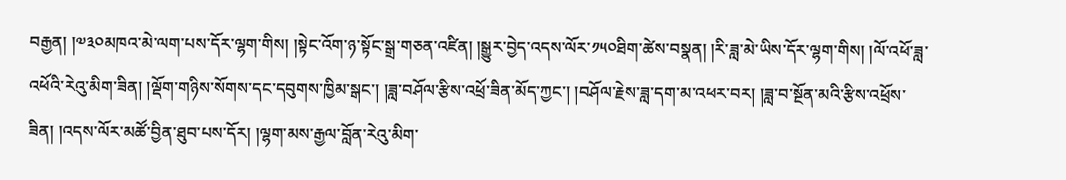བརྒྱན། །༧༣༠མཁའ་མེ་ལག་པས་དོར་ལྷག་གིས། །སྟེང་འོག་ཉ་སྟོང་སྒྲ་གཅན་འཛིན། །སྒྱུར་བྱེད་འདས་ལོར་༡༥༠ཐིག་ཚེས་བསྣན། །རི་ཟླ་མེ་ཡིས་དོར་ལྷག་གིས། །ལོ་འཕོ་ཟླ་འཕོའི་རེའུ་མིག་ཟིན། །ལྡོག་གཉིས་སོགས་དང་དབུགས་ཁྱིམ་སྒང་། །ཟླ་བཤོལ་རྩིས་འཕྲོ་ཟིན་མོད་ཀྱང་། །བཤོལ་རྗེས་ཟླ་དག་མ་འཕར་བར། །ཟླ་བ་སྔོན་མའི་རྩིས་འཕྲོས་ཟིན། །འདས་ལོར་མཚོ་བྱིན་ཐུབ་པས་དོར། །ལྷག་མས་རྒྱལ་བློན་རེའུ་མིག་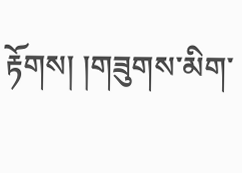རྟོགས། །གཟུགས་མིག་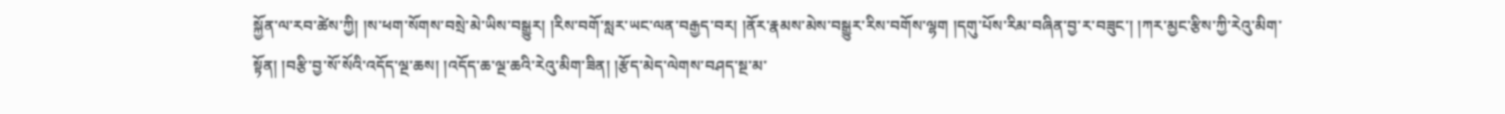སྐྱོན་ལ་རབ་ཚེས་ཀྱི། །ས་ཕག་སོགས་བསྲེ་མེ་ཡིས་བསྒྱུར། །རིས་བགོ་སླར་ཡང་ལན་བརྒྱད་བར། །ནོར་རྣམས་མེས་བསྒྱུར་རིས་བགོས་ལྷག །དགུ་པོས་རིམ་བཞིན་བྱ་ར་བཟུང་། །ཀར་མྱང་རྩིས་ཀྱི་རེའུ་མིག་སྟོན། །བརྩི་བྱ་སོ་སོའི་འདོད་ལྔ་ཆས། །འདོད་ཆ་ལྔ་ཆའི་རེའུ་མིག་ཟིན། །རྩོད་མེད་ལེགས་བཤད་སྔ་མ་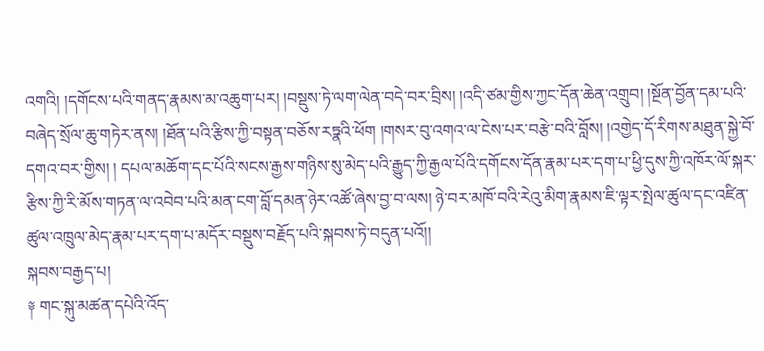འགའི། །དགོངས་པའི་གནད་རྣམས་མ་འཆུག་པར། །བསྡུས་ཏེ་ལག་ལེན་བདེ་བར་བྲིས། །འདི་ཙམ་གྱིས་ཀྱང་དོན་ཆེན་འགྲུབ། །སྔོན་བྱོན་དམ་པའི་བཞེད་སྲོལ་ཆུ་གཏེར་ནས། །ཐོན་པའི་རྩིས་ཀྱི་བསྟན་བཅོས་རཏྣའི་ཕོག །གསར་བུ་འགའ་ལ་ངེས་པར་བརྩེ་བའི་བློས། །འགྱེད་དོ་རིགས་མཐུན་སྐྱེ་བོ་དགའ་བར་གྱིས། ། དཔལ་མཆོག་དང་པོའི་སངས་རྒྱས་གཉིས་སུ་མེད་པའི་རྒྱུད་ཀྱི་རྒྱལ་པོའི་དགོངས་དོན་རྣམ་པར་དག་པ་ཕྱི་དུས་ཀྱི་འཁོར་ལོ་སྐར་རྩིས་ཀྱི་རི་མོས་གཏན་ལ་འབེབ་པའི་མན་ངག་བློ་དམན་ཉེར་འཚོ་ཞེས་བྱ་བ་ལས། ཉེ་བར་མཁོ་བའི་རེའུ་མིག་རྣམས་ཇི་ལྟར་སྤེལ་ཚུལ་དང་འཛིན་ཚུལ་འཁྲུལ་མེད་རྣམ་པར་དག་པ་མདོར་བསྡུས་བརྗོད་པའི་སྐབས་ཏེ་བདུན་པའོ།།
སྐབས་བརྒྱད་པ།
༈ གང་སྐུ་མཚན་དཔེའི་འོད་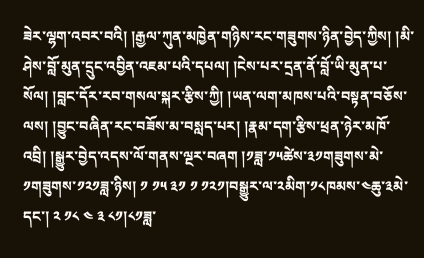ཟེར་ལྷག་འབར་བའི། །རྒྱལ་ཀུན་མཁྱེན་གཉིས་རང་གཟུགས་ཉིན་བྱེད་ཀྱིས། །མི་ཤེས་བློ་མུན་དྲུང་འབྱིན་འཇམ་པའི་དཔལ། །ངེས་པར་དྲན་ནོ་བློ་ཡི་མུན་པ་སོལ། །བླང་དོར་རབ་གསལ་སྐར་རྩིས་ཀྱི། །ཡན་ལག་མཁས་པའི་བསྟན་བཅོས་ལས། །བྱུང་བཞིན་རང་བཟོས་མ་བསླད་པར། །རྣམ་དག་རྩིས་ཕྲན་ཉེར་མཁོ་འབྲི། །སྒྱུར་བྱེད་འདས་ལོ་གནས་ལྔར་བཞག །༡ཟླ་༡༥ཚེས་༣༡གཟུགས་མེ་༡གཟུགས་༡༢༡ཟླ་ཉིས། ༡ ༡༥ ༣༡ ༡ ༡༢༡།བསྒྱུར་ལ་༢མིག་༡༨ཁམས་༤ཆུ་༣མེ་དང་། ༢ ༡༨ ༤ ༣ ༨༡།༨༡ཟླ་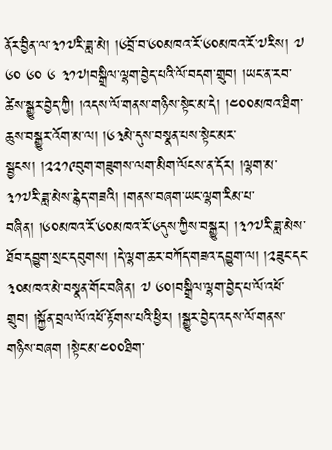ནོར་བྱིན་ལ་༣༡༧རི་ཟླ་མེ། །༦བྲོ་བ་༦༠མཁའ་རོ་༦༠མཁའ་རོ་༧རིས། ༧ ༦༠ ༦༠ ༦ ༣༡༧།བསྒྲིལ་ལྷག་བྱེད་པའི་ལོ་བདག་གྲུབ། །ཡང་ན་རབ་ཚེས་སྒྱུར་བྱེད་ཀྱི། །འདས་ལོ་གནས་གཉིས་སྟེང་མ་དེ། །༤༠༠མཁའ་ཐིག་ཆུས་བསྒྱུར་འོག་མ་ལ། །༦༣མེ་དུས་བསྣན་པས་སྟེང་མར་སྦྱངས། །༢༢༡༩བུག་གཟུགས་ལག་མིག་ལོངས་ན་དོར། །ལྷག་མ་༣༡༧རི་ཟླ་མེས་རྙེད་གཟའི། །གནས་བཞག་ཡང་ལྷག་རིམ་པ་བཞིན། །༦༠མཁའ་རོ་༦༠མཁའ་རོ་༦དུས་ཀྱིས་བསྒྱུར། །༣༡༧རི་ཟླ་མེས་ཐོབ་དབྱུག་སྲང་དབུགས། །དེ་ལྷག་ཆར་བཀོད་གཟའ་དབྱུག་ལ། །༢ཟུང་དང་༣༠མཁའ་མེ་བསྣན་གོང་བཞིན། ༧ ༦༠།བསྒྲིལ་ལྷག་བྱེད་པ་ལོ་འཕོ་གྲུབ། །སྐྱོན་བྲལ་ལོ་འཕོ་རྟོགས་པའི་ཕྱིར། །སྒྱུར་བྱེད་འདས་ལོ་གནས་གཉིས་བཞག །སྟེང་མ་༤༠༠ཐིག་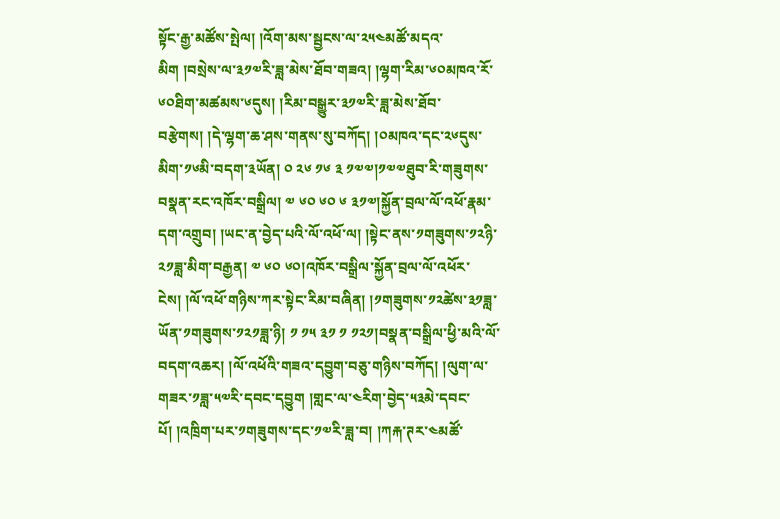སྟོང་རྒྱ་མཚོས་སྤེལ། །འོག་མས་སྦྱངས་ལ་༢༥༤མཚོ་མདའ་མིག །བསྲེས་ལ་༣༡༧རི་ཟླ་མེས་ཐོབ་གཟའ། །ལྷག་རིམ་༦༠མཁའ་རོ་༦༠ཐིག་མཚམས་༦དུས། །རིམ་བསྒྱུར་༣༡༧རི་ཟླ་མེས་ཐོབ་བརྩེགས། །དེ་ལྷག་ཆ་ཤས་གནས་སུ་བཀོད། །༠མཁའ་དང་༢༦དུས་མིག་༡༦མི་བདག་༣ཡོན། ༠ ༢༦ ༡༦ ༣ ༡༧༧།༡༧༧ཐུབ་རི་གཟུགས་བསྣན་རང་འཁོར་བསྒྲིལ། ༧ ༦༠ ༦༠ ༦ ༣༡༧།སྐྱོན་བྲལ་ལོ་འཕོ་རྣམ་དག་འགྲུབ། །ཡང་ན་བྱེད་པའི་ལོ་འཕོ་ལ། །སྟེང་ནས་༡གཟུགས་༡༢ཉི་༢༡ཟླ་མིག་བརྒྱན། ༧ ༦༠ ༦༠།འཁོར་བསྒྲིལ་སྐྱོན་བྲལ་ལོ་འཕོར་ངེས། །ལོ་འཕོ་གཉིས་ཀར་སྟེང་རིམ་བཞིན། །༡གཟུགས་༡༢ཚེས་༣༡ཟླ་ཡོན་༡གཟུགས་༡༢༡ཟླ་ཉི། ༡ ༡༥ ༣༡ ༡ ༡༢༡།བསྣན་བསྒྲིལ་ཕྱི་མའི་ལོ་བདག་འཆར། །ལོ་འཕོའི་གཟའ་དབྱུག་བཅུ་གཉིས་བཀོད། །ལུག་ལ་གཟར་༡ཟླ་༥༧རི་དབང་དབྱུག །གླང་ལ་༤རིག་བྱེད་༥༣མེ་དབང་པོ། །འཁྲིག་པར་༡གཟུགས་དང་༡༧རི་ཟླ་བ། །ཀརྐ་ཊར་༤མཚོ་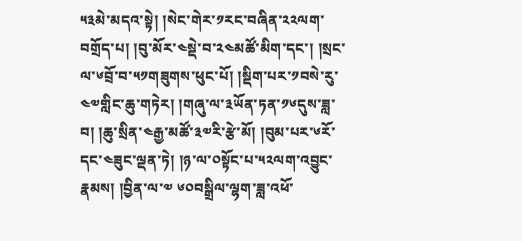༥༣མེ་མདའ་སྟེ། །སེང་གེར་༡རང་བཞིན་༢༢ལག་བགྲོད་པ། །བུ་མོར་༤སྡེ་བ་༢༤མཚོ་མིག་དང་། །སྲང་ལ་༦བྲོ་བ་༥༡གཟུགས་ཕུང་པོ། །སྡིག་པར་༡བསེ་རུ་༤༧གླིང་ཆུ་གཏེར། །གཞུ་ལ་༣ཡོན་ཏན་༡༦དུས་ཟླ་བ། །ཆུ་སྲིན་༤རྒྱ་མཚོ་༣༧རི་རྩེ་མོ། །བུམ་པར་༦རོ་དང་༤ཟུང་ལྡན་ཏེ། །ཉ་ལ་༠སྟོང་པ་༥༢ལག་འབྱུང་རྣམས། །བྱིན་ལ་༧ ༦༠བསྒྲིལ་ལྷག་ཟླ་འཕོ་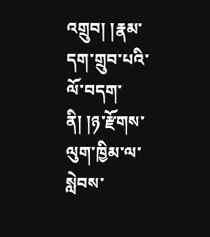འགྲུབ། །རྣམ་དག་གྲུབ་པའི་ལོ་བདག་ནི། །ཉ་རྫོགས་ལུག་ཁྱིམ་ལ་སླེབས་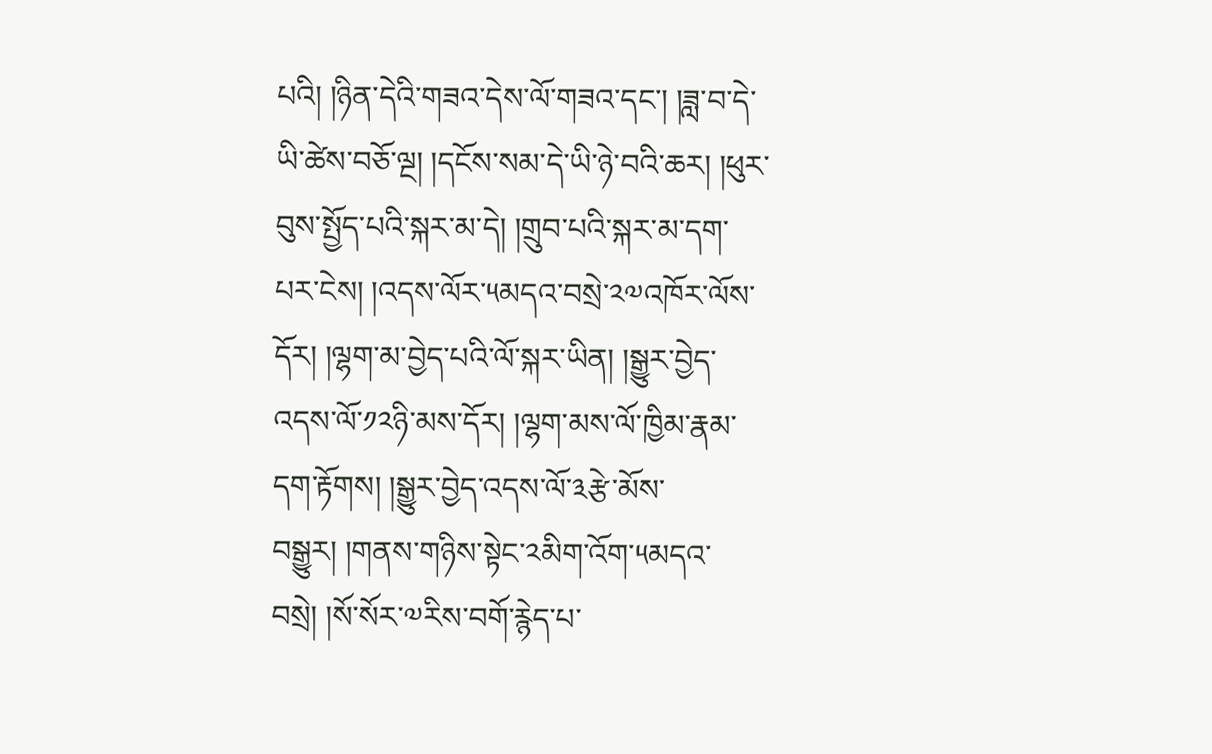པའི། །ཉིན་དེའི་གཟའ་དེས་ལོ་གཟའ་དང་། །ཟླ་བ་དེ་ཡི་ཚེས་བཅོ་ལྔ། །དངོས་སམ་དེ་ཡི་ཉེ་བའི་ཆར། །ཕུར་བུས་སྤྱོད་པའི་སྐར་མ་དེ། །གྲུབ་པའི་སྐར་མ་དག་པར་ངེས། །འདས་ལོར་༥མདའ་བསྲེ་༢༧འཁོར་ལོས་དོར། །ལྷག་མ་བྱེད་པའི་ལོ་སྐར་ཡིན། །སྒྱུར་བྱེད་འདས་ལོ་༡༢ཉི་མས་དོར། །ལྷག་མས་ལོ་ཁྱིམ་རྣམ་དག་རྟོགས། །སྒྱུར་བྱེད་འདས་ལོ་༣རྩེ་མོས་བསྒྱུར། །གནས་གཉིས་སྟེང་༢མིག་འོག་༥མདའ་བསྲེ། །སོ་སོར་༧རིས་བགོ་རྙེད་པ་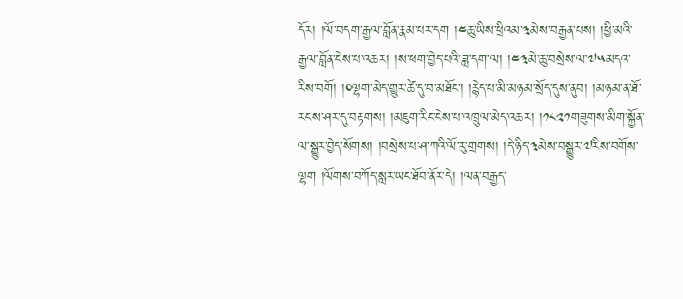དོར། །ལོ་བདག་རྒྱལ་བློན་རྣམ་པར་དག །༤ཆུ་ཡིས་ཕྲིའམ་༣མེས་བརྒྱན་པས། །ཕྱི་མའི་རྒྱལ་བློན་ངེས་པ་འཆར། །ས་ཕག་བྱེད་པའི་ཟླ་དག་ལ། །༤༣མེ་ཆུ་བསྲེས་ལ་༧༥མདའ་རིས་བགོ། །༠ལྷག་མེད་གྱུར་ཚེ་དུ་བ་མཐོང་། །རྙེད་པ་མི་མཉམ་སྲོད་དུས་ནུབ། །མཉམ་ན་ཐོ་རངས་ཤར་དུ་བརྟགས། །མཇུག་རིང་ངེས་པ་འཁྲུལ་མེད་འཆར། །༡༨༢༡གཟུགས་མིག་སྐྱོན་ལ་སྒྱུར་བྱེད་སོགས། །བསྲེས་པ་ཤ་ཀའི་ལོ་རུ་གྲགས། །དེ་ཉིད་༣མེས་བསྒྱུར་༧རིས་བགོས་ལྷག །ལོགས་བཀོད་སླར་ཡང་ཐོབ་ནོར་དེ། །ལན་བརྒྱད་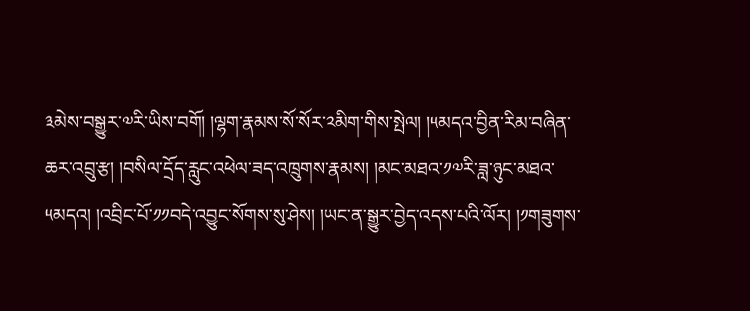༣མེས་བསྒྱུར་༧རི་ཡིས་བགོ། །ལྷག་རྣམས་སོ་སོར་༢མིག་གིས་སྤེལ། །༥མདའ་བྱིན་རིམ་བཞིན་ཆར་འབྲུ་རྩ། །བསིལ་དྲོད་རླུང་འཕེལ་ཟད་འཁྲུགས་རྣམས། །མང་མཐའ་༡༧རི་ཟླ་ཉུང་མཐའ་༥མདའ། །འབྲིང་པོ་༡༡བདེ་འབྱུང་སོགས་སུ་ཤེས། །ཡང་ན་སྒྱུར་བྱེད་འདས་པའི་ལོར། །༡གཟུགས་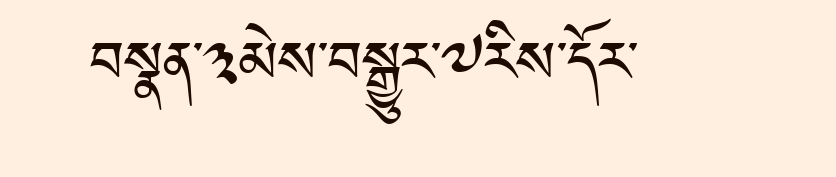བསྣན་༣མེས་བསྒྱུར་༧རིས་དོར་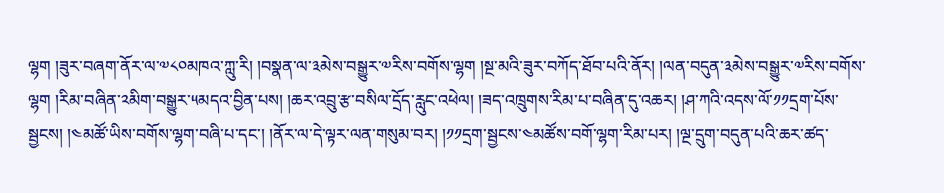ལྷག །ཟུར་བཞག་ནོར་ལ་༧༨༠མཁའ་ཀླུ་རི། །བསྣན་ལ་༣མེས་བསྒྱུར་༧རིས་བགོས་ལྷག །སྔ་མའི་ཟུར་བཀོད་ཐོབ་པའི་ནོར། །ལན་བདུན་༣མེས་བསྒྱུར་༧རིས་བགོས་ལྷག །རིམ་བཞིན་༢མིག་བསྒྱུར་༥མདའ་བྱིན་པས། །ཆར་འབྲུ་རྩ་བསིལ་དྲོད་རླུང་འཕེལ། །ཟད་འཁྲུགས་རིམ་པ་བཞིན་དུ་འཆར། །ཤ་ཀའི་འདས་ལོ་༡༡དྲག་པོས་སྦྱངས། །༤མཚོ་ཡིས་བགོས་ལྷག་བཞི་པ་དང་། །ནོར་ལ་དེ་ལྟར་ལན་གསུམ་བར། །༡༡དྲག་སྦྱངས་༤མཚོས་བགོ་ལྷག་རིམ་པར། །ལྔ་དྲུག་བདུན་པའི་ཆར་ཚད་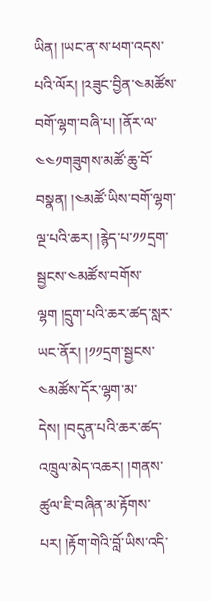ཡིན། །ཡང་ན་ས་ཕག་འདས་པའི་ལོར། །༢ཟུང་བྱིན་༤མཚོས་བགོ་ལྷག་བཞི་པ། །ནོར་ལ་༤༤༡གཟུགས་མཚོ་ཆུ་བོ་བསྣན། །༤མཚོ་ཡིས་བགོ་ལྷག་ལྔ་པའི་ཆར། །རྙེད་པ་༡༡དྲག་སྦྱངས་༤མཚོས་བགོས་ལྷག །དྲུག་པའི་ཆར་ཚད་སླར་ཡང་ནོར། །༡༡དྲག་སྦྱངས་༤མཚོས་དོར་ལྷག་མ་དེས། །བདུན་པའི་ཆར་ཚད་འཁྲུལ་མེད་འཆར། །གནས་ཚུལ་ཇི་བཞིན་མ་རྟོགས་པར། །རྟོག་གེའི་བློ་ཡིས་འདི་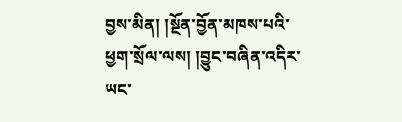བྱས་མིན། །སྔོན་བྱོན་མཁས་པའི་ཕྱག་སྲོལ་ལས། །བྱུང་བཞིན་འདིར་ཡང་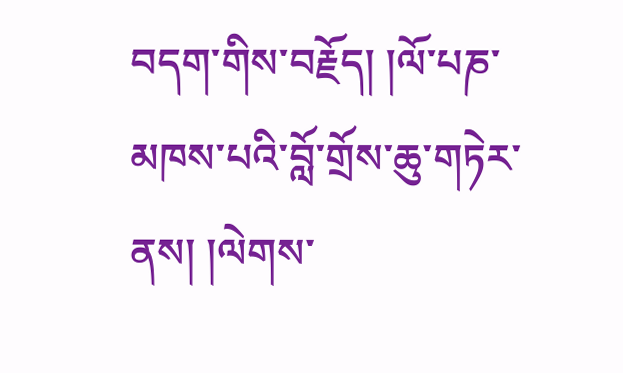བདག་གིས་བརྗོད། །ལོ་པཎ་མཁས་པའི་བློ་གྲོས་ཆུ་གཏེར་ནས། །ལེགས་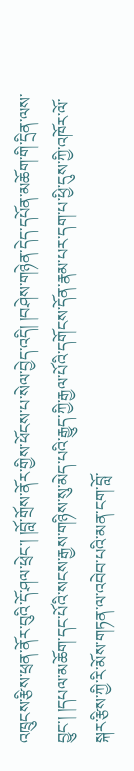འཁྲུངས་རྩིས་ཕྲན་ནོར་བུའི་དོ་ཤལ་ཕྲེང་། །བློ་གྲོས་ནོར་གྱིས་ཕོངས་པ་སེལ་བྱེད་འདི། །བཤེས་གཉེན་དེད་དཔོན་མཆོག་གི་དྲིན་ལས་བྱུང་། །དཔལ་མཆོག་དང་པོའི་སངས་རྒྱས་གཉིས་སུ་མེད་པའི་རྒྱུད་ཀྱི་རྒྱལ་པོའི་དགོངས་དོན་རྣམ་པར་དག་པ་ཕྱི་དུས་ཀྱི་འཁོར་ལོ་སྐར་རྩིས་ཀྱི་རི་མོས་གཏན་ལ་འབེབ་པའི་མན་ངག་བློ་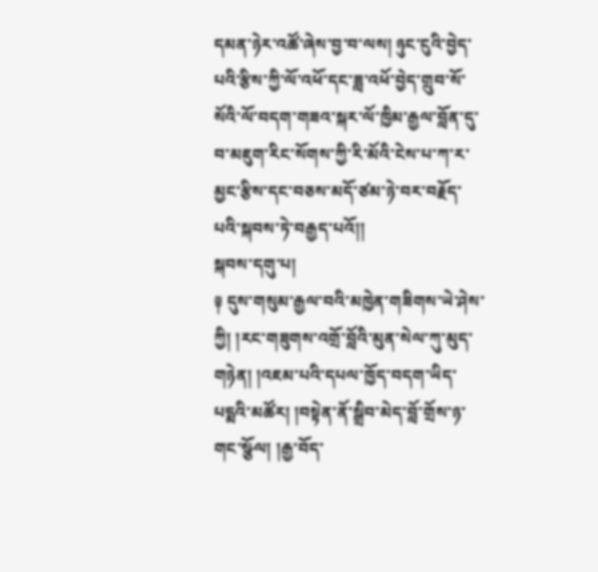དམན་ཉེར་འཚོ་ཞེས་བྱ་བ་ལས། ཉུང་ངུའི་བྱེད་པའི་རྩིས་ཀྱི་ལོ་འཕོ་དང་ཟླ་འཕོ་བྱེད་གྲུབ་སོ་སོའི་ལོ་བདག་གཟའ་སྐར་ལོ་ཁྱིམ་རྒྱལ་བློན་དུ་བ་མཇུག་རིང་སོགས་ཀྱི་རི་མོའི་ངེས་པ་ཀ་ར་མྱང་རྩིས་དང་བཅས་མདོ་ཙམ་ཉེ་བར་བརྗོད་པའི་སྐབས་ཏེ་བརྒྱད་པའོ།།
སྐབས་དགུ་པ།
༈ དུས་གསུམ་རྒྱལ་བའི་མཁྱེན་གཟིགས་ཡེ་ཤེས་ཀྱི། །རང་གཟུགས་འགྲོ་བློའི་མུན་སེལ་ཀུ་མུད་གཉེན། །འཇམ་པའི་དཔལ་ཁྱོད་བདག་ཡིད་པདྨའི་མཚོར། །བསྟེན་ནོ་སྒྲིབ་མེད་བློ་གྲོས་ཉ་གང་སྩོལ། །རྒྱ་བོད་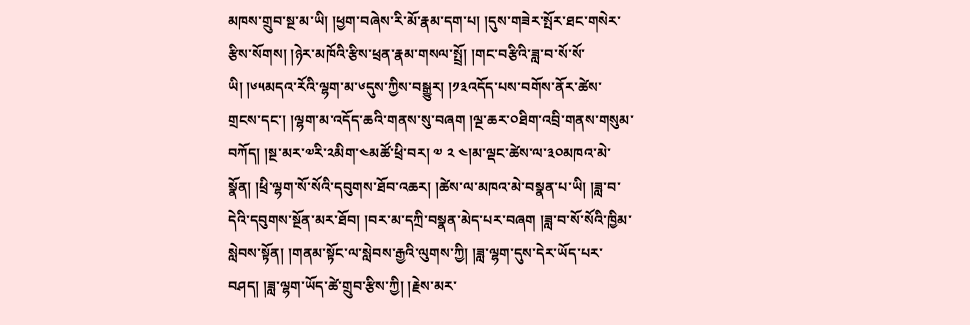མཁས་གྲུབ་སྔ་མ་ཡི། །ཕྱག་བཞེས་རི་མོ་རྣམ་དག་པ། །དུས་གཟེར་སྤོར་ཐང་གསེར་རྩིས་སོགས། །ཉེར་མཁོའི་རྩིས་ཕྲན་རྣམ་གསལ་སྤྲོ། །གང་བརྩིའི་ཟླ་བ་སོ་སོ་ཡི། །༦༥མདའ་རོའི་ལྷག་མ་༦དུས་ཀྱིས་བསྒྱུར། །༡༣འདོད་པས་བགོས་ནོར་ཚེས་གྲངས་དང་། །ལྷག་མ་འདོད་ཆའི་གནས་སུ་བཞག །ལྔ་ཆར་༠ཐིག་འབྲི་གནས་གསུམ་བཀོད། །སྔ་མར་༧རི་༢མིག་༤མཚོ་ཕྲི་བར། ༧ ༢ ༤།མ་ལྡང་ཚེས་ལ་༣༠མཁའ་མེ་སྣོན། །ཕྲི་ལྷག་སོ་སོའི་དབུགས་ཐོབ་འཆར། །ཚེས་ལ་མཁའ་མེ་བསྣན་པ་ཡི། །ཟླ་བ་དེའི་དབུགས་སྔོན་མར་ཐོབ། །བར་མ་དཀྲི་བསྣན་མེད་པར་བཞག །ཟླ་བ་སོ་སོའི་ཁྱིམ་སླེབས་སྟོན། །གནམ་སྟོང་ལ་སླེབས་རྒྱའི་ལུགས་ཀྱི། །ཟླ་ལྷག་དུས་དེར་ཡོད་པར་བཤད། །ཟླ་ལྷག་ཡོད་ཚེ་གྲུབ་རྩིས་ཀྱི། །རྗེས་མར་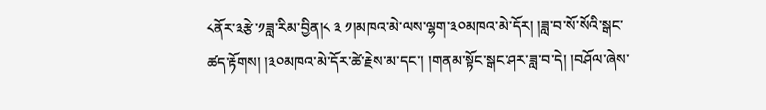༨ནོར་༣རྩེ་༡ཟླ་རིམ་བྱིན།༨ ༣ ༡།མཁའ་མེ་ལས་ལྷག་༣༠མཁའ་མེ་དོར། །ཟླ་བ་སོ་སོའི་སྒང་ཚད་རྟོགས། །༣༠མཁའ་མེ་དོར་ཚེ་རྗེས་མ་དང་། །གནམ་སྟོང་སྒང་ཤར་ཟླ་བ་དེ། །བཤོལ་ཞེས་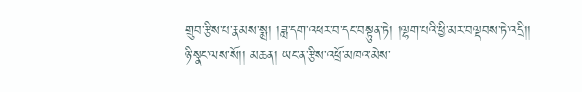གྲུབ་རྩིས་པ་རྣམས་སྨྲ། །ཟླ་དག་འཕར་བ་དང་བསྟུན་ཏེ། །ལྷག་པའི་ཕྱི་མར་བལྡབས་ཏེ་འདྲི།། ཉི་སྣང་ལས་སོ།། མཆན། ཡང་ན་རྩིས་འཕྲོ་མཁའ་མེས་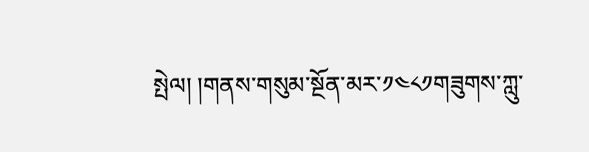སྤེལ། །གནས་གསུམ་སྔོན་མར་༡༤༨༡གཟུགས་ཀླུ་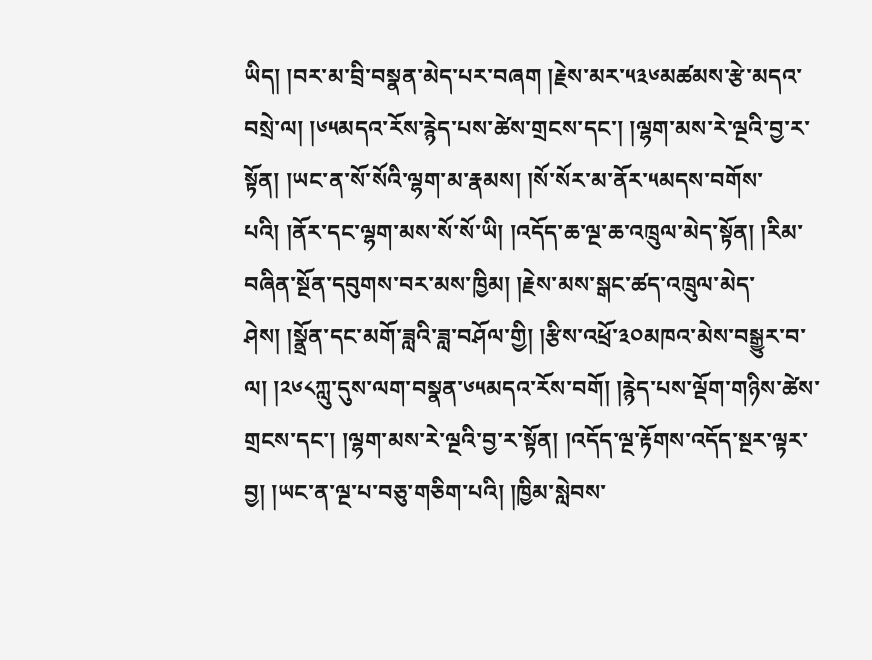ཡིད། །བར་མ་བྲི་བསྣན་མེད་པར་བཞག །རྗེས་མར་༥༣༦མཚམས་རྩེ་མདའ་བསྲེ་ལ། །༦༥མདའ་རོས་རྙེད་པས་ཚེས་གྲངས་དང་། །ལྷག་མས་རེ་ལྔའི་བྱ་ར་སྟོན། །ཡང་ན་སོ་སོའི་ལྷག་མ་རྣམས། །སོ་སོར་མ་ནོར་༥མདས་བགོས་པའི། །ནོར་དང་ལྷག་མས་སོ་སོ་ཡི། །འདོད་ཆ་ལྔ་ཆ་འཁྲུལ་མེད་སྟོན། །རིམ་བཞིན་སྔོན་དབུགས་བར་མས་ཁྱིམ། །རྗེས་མས་སྒང་ཚད་འཁྲུལ་མེད་ཤེས། །སྣྲོན་དང་མགོ་ཟླའི་ཟླ་བཤོལ་གྱི། །རྩིས་འཕྲོ་༣༠མཁའ་མེས་བསྒྱུར་བ་ལ། །༢༦༨ཀླུ་དུས་ལག་བསྣན་༦༥མདའ་རོས་བགོ། །རྙེད་པས་ལྡོག་གཉིས་ཚེས་གྲངས་དང་། །ལྷག་མས་རེ་ལྔའི་བྱ་ར་སྟོན། །འདོད་ལྔ་རྟོགས་འདོད་སྔར་ལྟར་བྱ། །ཡང་ན་ལྔ་པ་བཅུ་གཅིག་པའི། །ཁྱིམ་སླེབས་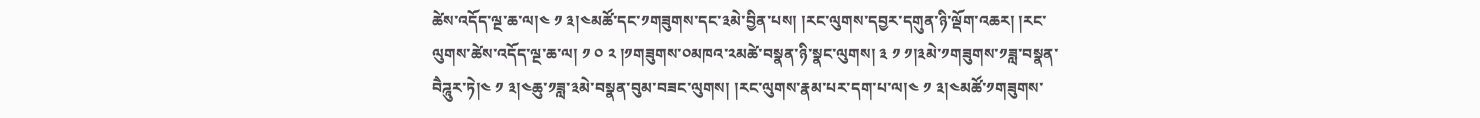ཚེས་འདོད་ལྔ་ཆ་ལ།༤ ༡ ༣།༤མཚོ་དང་༡གཟུགས་དང་༣མེ་བྱིན་པས། །རང་ལུགས་དབྱར་དགུན་ཉི་ལྡོག་འཆར། །རང་ལུགས་ཚེས་འདོད་ལྔ་ཆ་ལ། ༡ ༠ ༢ །༡གཟུགས་༠མཁའ་༢མཚེ་བསྣན་ཉི་སྣང་ལུགས། ༣ ༡ ༡།༣མེ་༡གཟུགས་༡ཟླ་བསྣན་བཻཌཱུར་ཏེ།༤ ༡ ༣།༤ཆུ་༡ཟླ་༣མེ་བསྣན་བུམ་བཟང་ལུགས། །རང་ལུགས་རྣམ་པར་དག་པ་ལ།༤ ༡ ༣།༤མཚོ་༡གཟུགས་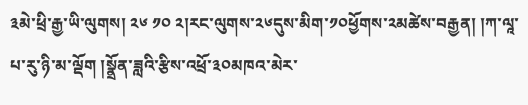༣མེ་ཕྲི་རྒྱ་ཡི་ལུགས། ༢༦ ༡༠ ༢།རང་ལུགས་༢༦དུས་མིག་༡༠ཕྱོགས་༢མཚེས་བརྒྱན། །ཀ་ལཱ་པ་རུ་ཉི་མ་ལྡོག །སྣྲོན་ཟླའི་རྩིས་འཕྲོ་༣༠མཁའ་མེར་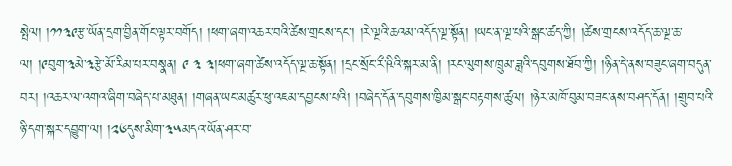སྤེལ། །༡༡༣༩རྩ་ཡོན་དྲག་བྱིན་གོང་ལྟར་བགོད། །ཕག་ཞག་འཆར་བའི་ཚེས་གྲངས་དང་། །རེ་ལྔའི་ཆའམ་འདོད་ལྔ་སྟོན། །ཡང་ན་ལྔ་པའི་སྒང་ཚད་ཀྱི། །ཚེས་གྲངས་འདོད་ཆ་ལྔ་ཆ་ལ། །༩བུག་༣མེ་༣རྩེ་མོ་རིམ་པར་བསྣན། ༩ ༣ ༣།ཕག་ཞག་ཚེས་འདོད་ལྔ་ཆ་སྟོན། །དྲང་སྲོང་རྀ་ཥིའི་སྐར་མ་ནི། །རང་ལུགས་ཁྲུམ་ཟླའི་དབུགས་ཐོབ་ཀྱི། །ཉིན་དེ་ནས་བཟུང་ཞག་བདུན་བར། །འཆར་ལ་འགའ་ཞིག་བཞེད་པ་མཐུན། །གཞན་ཡང་མཚུར་ཕུ་འཇམ་དབྱངས་པའི། །བཞེད་དོན་དབུགས་ཁྱིམ་སྒང་བརྟགས་ཚུལ། །ཉེར་མཁོ་བུམ་བཟང་ནས་བཤད་དོན། །གྲུབ་པའི་ཉི་དག་སྐར་དབྱུག་ལ། །༢༦དུས་མིག་༣༥མདའ་ཡོན་ཤར་བ་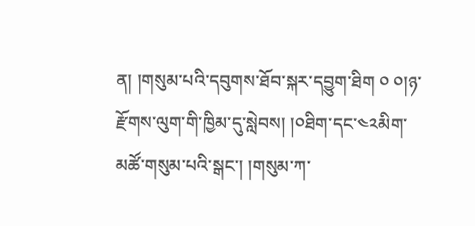ན། །གསུམ་པའི་དབུགས་ཐོབ་སྐར་དབྱུག་ཐིག ༠ ༠།ཉ་རྫོགས་ལུག་གི་ཁྱིམ་དུ་སླེབས། །༠ཐིག་དང་༤༢མིག་མཚོ་གསུམ་པའི་སྒང་། །གསུམ་ཀ་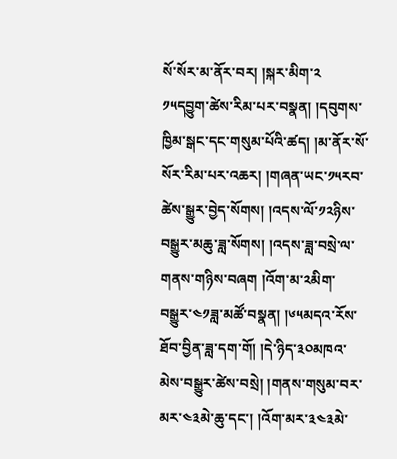སོ་སོར་མ་ནོར་བར། །སྐར་མིག་༢ ༡༥དབྱུག་ཚེས་རིམ་པར་བསྣན། །དབུགས་ཁྱིམ་སྒང་དང་གསུམ་པོའི་ཚད། །མ་ནོར་སོ་སོར་རིམ་པར་འཆར། །གཞན་ཡང་༡༥རབ་ཚེས་སྒྱུར་བྱེད་སོགས། །འདས་ལོ་༡༢ཉིས་བསྒྱུར་མཆུ་ཟླ་སོགས། །འདས་ཟླ་བསྲེ་ལ་གནས་གཉིས་བཞག །འོག་མ་༢མིག་བསྒྱུར་༤༡ཟླ་མཚོ་བསྣན། །༦༥མདའ་རོས་ཐོབ་བྱིན་ཟླ་དག་གོ། །དེ་ཉིད་༣༠མཁའ་མེས་བསྒྱུར་ཚེས་བསྲེ། །གནས་གསུམ་བར་མར་༤༣མེ་ཆུ་དང་། །འོག་མར་༣༤༣མེ་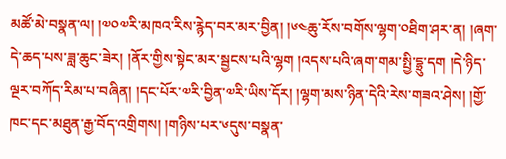མཚོ་མེ་བསྣན་ལ། །༧༠༧རི་མཁའ་རིས་རྙེད་བར་མར་བྱིན། །༦༤ཆུ་རོས་བགོས་ལྷག་༠ཐིག་ཤར་ན། །ཞག་དེ་ཆད་པས་ཟླ་ཆུང་ཟེར། །ནོར་གྱིས་སྟེང་མར་སྦྱངས་པའི་ལྷག །འདས་པའི་ཞག་གམ་སྤྱི་དྷྲུ་དག །དེ་ཉིད་ལྔར་བཀོད་རིམ་པ་བཞིན། །དང་པོར་༧རི་བྱིན་༧རི་ཡིས་དོར། །ལྷག་མས་ཉིན་དེའི་རེས་གཟའ་ཤེས། །གྱོ་ཁང་དང་མཐུན་རྒྱ་བོད་འགྲིགས། །གཉིས་པར་༦དུས་བསྣན་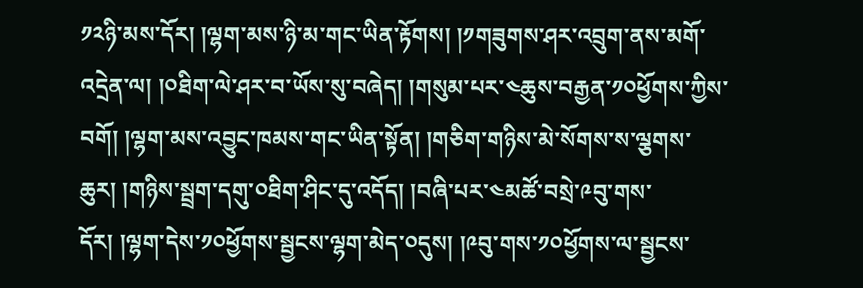༡༢ཉི་མས་དོར། །ལྷག་མས་ཉི་མ་གང་ཡིན་རྟོགས། །༡གཟུགས་ཤར་འབྲུག་ནས་མགོ་འདྲེན་ལ། །༠ཐིག་ལེ་ཤར་བ་ཡོས་སུ་བཞེད། །གསུམ་པར་༤ཆུས་བརྒྱན་༡༠ཕྱོགས་ཀྱིས་བགོ། །ལྷག་མས་འབྱུང་ཁམས་གང་ཡིན་སྟོན། །གཅིག་གཉིས་མེ་སོགས་ས་ལྕགས་ཆུར། །གཉིས་སྦྲག་དགུ་༠ཐིག་ཤིང་དུ་འདོད། །བཞི་པར་༤མཚོ་བསྲེ་༩བུ་གས་དོར། །ལྷག་དེས་༡༠ཕྱོགས་སྦྱངས་ལྷག་མེད་༠དུས། །༩བུ་གས་༡༠ཕྱོགས་ལ་སྦྱངས་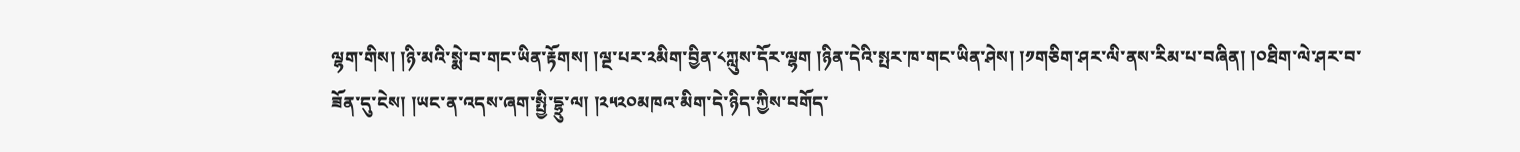ལྷག་གིས། །ཉི་མའི་སྨེ་བ་གང་ཡིན་རྟོགས། །ལྔ་པར་༢མིག་བྱིན་༨ཀླུས་དོར་ལྷག །ཉིན་དེའི་སྤར་ཁ་གང་ཡིན་ཤེས། །༡གཅིག་ཤར་ལི་ནས་རིམ་པ་བཞིན། །༠ཐིག་ལེ་ཤར་བ་ཟོན་དུ་ངེས། །ཡང་ན་འདས་ཞག་སྤྱི་དྷྲུ་ལ། །༢༥༢༠མཁའ་མིག་དེ་ཉིད་ཀྱིས་བགོད་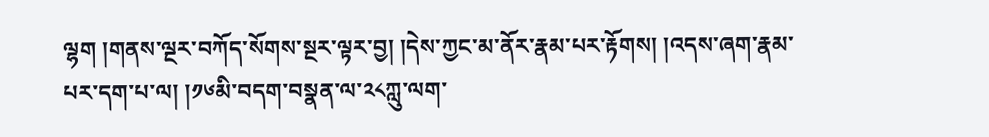ལྷག །གནས་ལྔར་བཀོད་སོགས་སྔར་ལྟར་བྱ། །དེས་ཀྱང་མ་ནོར་རྣམ་པར་རྟོགས། །འདས་ཞག་རྣམ་པར་དག་པ་ལ། །༡༦མི་བདག་བསྣན་ལ་༢༨ཀླུ་ལག་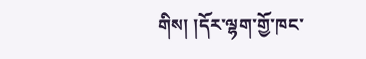གིས། །དོར་ལྷག་གྱོ་ཁང་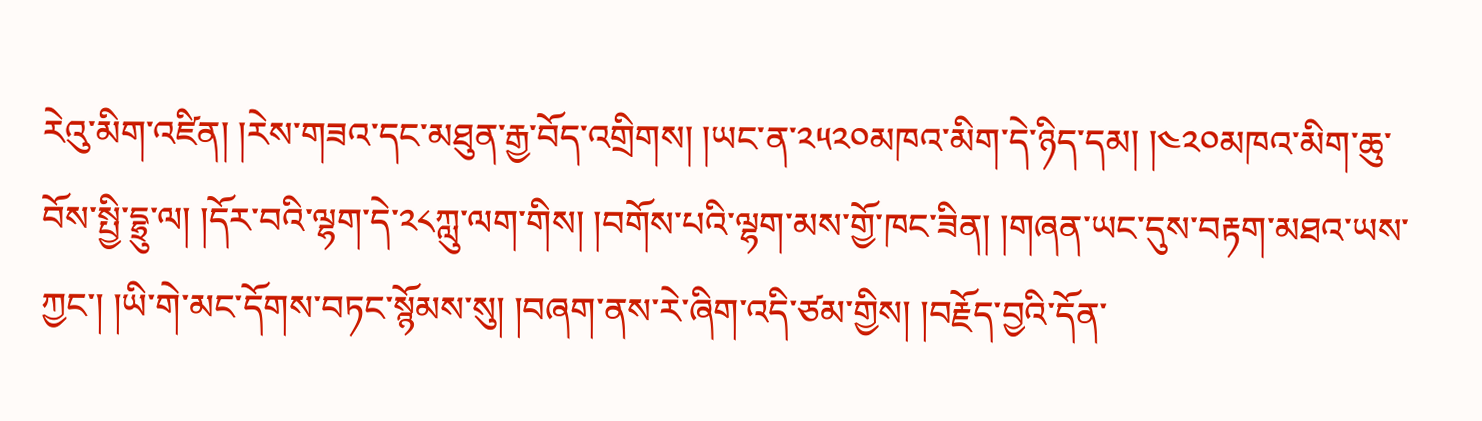རེའུ་མིག་འཛིན། །རེས་གཟའ་དང་མཐུན་རྒྱ་བོད་འགྲིགས། །ཡང་ན་༢༥༢༠མཁའ་མིག་དེ་ཉིད་དམ། །༤༢༠མཁའ་མིག་ཆུ་བོས་སྤྱི་དྷྲུ་ལ། །དོར་བའི་ལྷག་དེ་༢༨ཀླུ་ལག་གིས། །བགོས་པའི་ལྷག་མས་གྱོ་ཁང་ཟིན། །གཞན་ཡང་དུས་བརྟག་མཐའ་ཡས་ཀྱང་། །ཡི་གེ་མང་དོགས་བཏང་སྙོམས་སུ། །བཞག་ནས་རེ་ཞིག་འདི་ཙམ་གྱིས། །བརྗོད་བྱའི་དོན་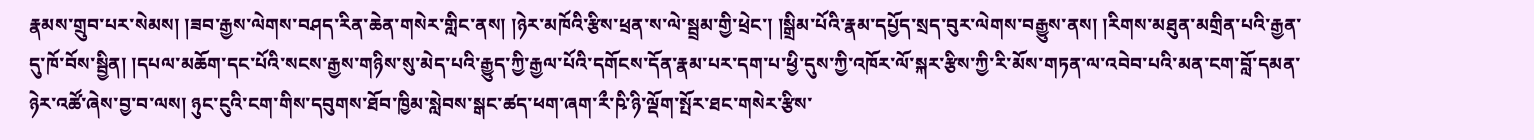རྣམས་གྲུབ་པར་སེམས། །ཟབ་རྒྱས་ལེགས་བཤད་རིན་ཆེན་གསེར་གླིང་ནས། །ཉེར་མཁོའི་རྩིས་ཕྲན་ས་ལེ་སྦྲམ་གྱི་ཕྲེང་། །སྒྲིམ་པོའི་རྣམ་དཔྱོད་སྲད་བུར་ལེགས་བརྒྱུས་ནས། །རིགས་མཐུན་མགྲིན་པའི་རྒྱན་དུ་ཁོ་བོས་སྦྱིན། །དཔལ་མཆོག་དང་པོའི་སངས་རྒྱས་གཉིས་སུ་མེད་པའི་རྒྱུད་ཀྱི་རྒྱལ་པོའི་དགོངས་དོན་རྣམ་པར་དག་པ་ཕྱི་དུས་ཀྱི་འཁོར་ལོ་སྐར་རྩིས་ཀྱི་རི་མོས་གཏན་ལ་འབེབ་པའི་མན་ངག་བློ་དམན་ཉེར་འཚོ་ཞེས་བྱ་བ་ལས། ཉུང་ངུའི་ངག་གིས་དབུགས་ཐོབ་ཁྱིམ་སླེབས་སྒང་ཚད་ཕག་ཞག་རྀ་ཥི་ཉི་ལྡོག་སྤོར་ཐང་གསེར་རྩིས་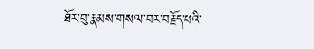ཐོར་བུ་རྣམས་གསལ་བར་བརྗོད་པའི་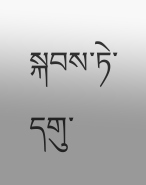སྐབས་ཏེ་དགུ་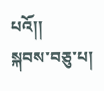པའོ།།
སྐབས་བཅུ་པ།